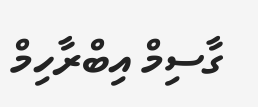ގާސިމް އިބްރާހިމް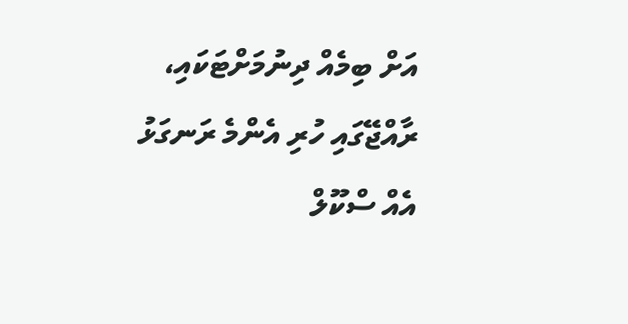އަށް ބިމެއް ދިނުމަށްޓަކައި، ރާއްޖޭގައި ހުރި އެންމެ ރަނގަޅު އެއް ސްކޫލް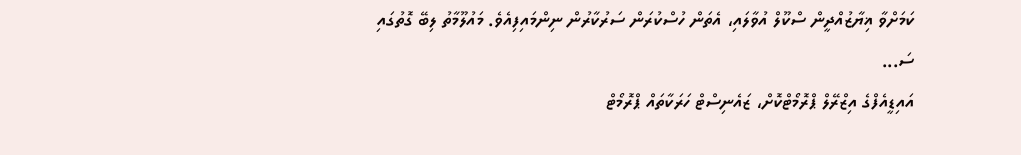ކަމަށްވާ ޣިޔާޒުއްދީން ސްކޫލް އުވާލައި، އެތަން ހުސްކުރަން ސަރުކާރުން ނިންމައިފިއެވެ. މައުލޫމާތު ލިބޭ ގޮތުގައި ސަ...
އައިޑީއެފްގެ އިޒްރޭލް ޕްރޮމޯޓްކޮށް، ޒައެނިސްޓް ހަރަކާތައް ޕްރޮމޯޓް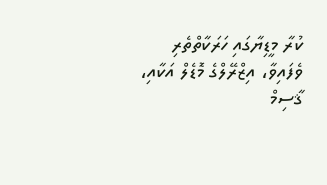ކުރާ މީޑިޔާގައި ހަރަކާތްތެރި ވެފައިވާ، އިޒްރޭލްގެ މޮޑެލް އަކާއި، ޤާސިމް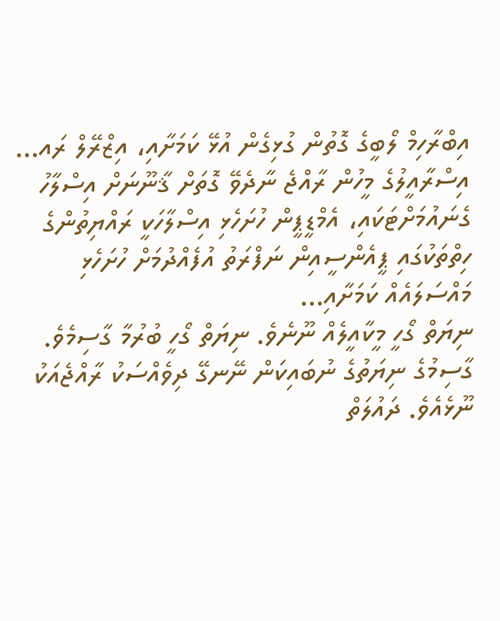އިބްރާހިމް ލޯބީގެ ގޮތުން ގުޅިގެން އުޅޭ ކަމަށާއި، އިޒްރޭލް ރައ...
އިސްރާއީލުގެ މީހުން ރާއްޖެ ނާދެވޭ ގޮތަށް ޤާނޫނަށް އިސްލާހު ގެނައުމަށްޓަކައި، އެމްޑީޕީން ހުށަހެޅި އިސްލާހަކީ ރައްޔިތުންގެ ހިތްތަކުގައި ޕީއެންސީއިން ނަފްރަތު އުފެއްދުމަށް ހުށަހެޅި މައްސަލައެއް ކަމަށާއި...
ނިޔަތް ގޯހީ މީކާއީލެއް ނޫނެވެ. ނިޔަތް ގޯހީ ބުރުމާ ގާސިމެވެ. ގާސިމުގެ ނިޔަތުގެ ނުބައިކަން ނޭނގޭ ދިވެއްސަކު ރާއްޖެއަކު ނޫޅެއެވެ. ދައުލަތް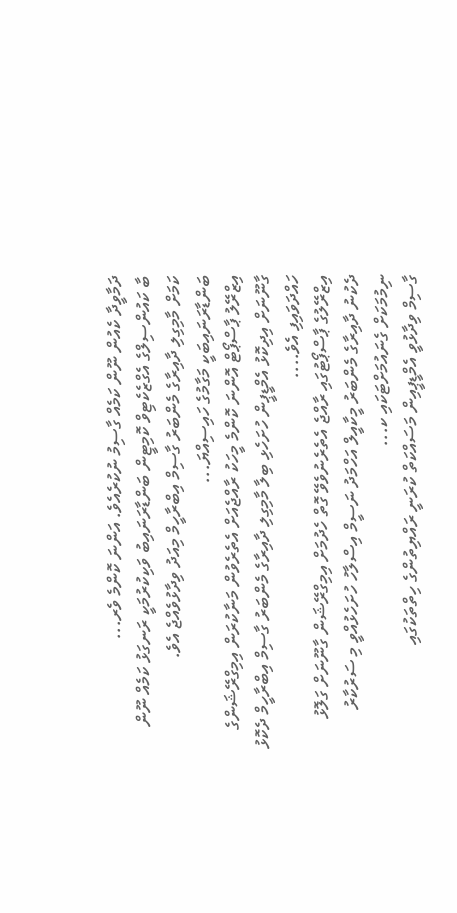ދަމާވީދާ ކެއުން ނޫން ކަމެއް ގާސިމު ނުކުރެއެވެ. އަންނަ ކޮންމެ ވެރ...
ބާ ކައުންސިލްގެ އެގްޒެކެޓިވް ކޮމިޓީން ބަންޑާރަނައިބު ވަކިކުރުމަކީ ރަނގަޅު ކަމެއް ނޫން ކަމަށް މާމިގިލި ދާއިރާގެ މެންބަރު ގާސިމް އިބްރާހީމް މިއަދު ވިދާޅުވެއްޖެ އެވެ.
ބަންޑާރަނައިބަކީ މަގާމުގެ ހައިސިއްޔަ...
އިޒްރޭލު ޕާސްޕޯޓް އޮންނަ ކޮންމެ މީހަކު ރާއްޖެއަށް އެތެރެވުން މަނާކުރަން އިމިގްރޭޝަންގެ ގާނޫނަށް އިދިކޮޅު އެމްޑީޕީން ހުށަހެޅި ބިލާ މާމިގިލި ދާއިރާގެ މެންބަރު ގާސިމް އިބްރާހީމް ދެކޮޅު ހައްދަވައިފި އެވެ....
އިޒްރޭލުގެ ޕާސްޕޯޓުގައި ރާއްޖެ އެތެރެނުވެވޭ ގޮތް ހެދުމަށް އިމިގްރޭޝަން ގާނޫނަށް ގަލޮޅު ދެކުނު ދާއިރާގެ މެންބަރު މީކާއީލް އަހްމަދު ނަސީމް އިސްލާހު ހުށަހެޅުއްވީ މި ސަރުކާރު ނިމުމަކަށް ގެނައުމަށްޓަކައި ކ...
ގާސިމް ވިދާޅުވީ އެމްޑީޕީއިން މަސައްކަތް ކުރަނީ ރައްޔިތުންގެ ހިތްތަކުގައި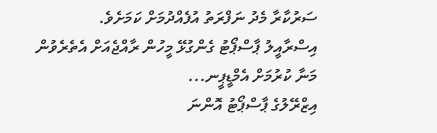ސަރުކާރާ މެދު ނަފްރަތު އުފެއްދުމަށް ކަމަށެވެ.
އިސްރާއީލު ޕާސްޕޯޓު ގެންގުޅޭ މީހުން ރާއްޖެއަށް އެތެރެވުން މަނާ ކުރުމަށް އެމްޑީޕީނ...
އިޒްރޭލުގެ ޕާސްޕޯޓު އޮންނަ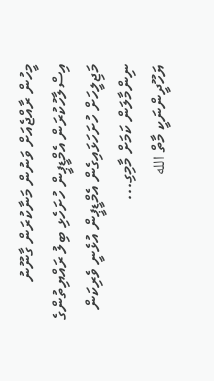މީހުން ރާއްޖެއަށް ވަނުން މަނާކުރަން ގާނޫނު އިސްލާހުކުރަން އެމްޑީޕީން ހުށަހެޅި ބިލު ރައްޔިތުންގެ މަޖިލީހަށް ހުށަހަޅައިގެން އެމްޑީޕީން އުޅެނީ ވެރިކަން ނިންމާލަން ކަމަށް މާމިގި...
ޔަހޫދީންނަކީ މާތް الله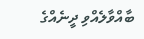ބާއްވާލެއްވި ދީނެއްގެ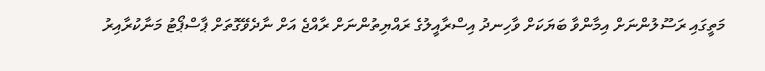މަތީގައި ރަސޫލުންނަށް އިމާންވާ ބަޔަކަށް ވާހިނދު އިސްރާއީލުގެ ރައްޔިތުންނަށް ރާއްޖެ އަށް ނާދެވޭގޮތަށް ޕާސްޕޯޓު މަނާކުރާއިރު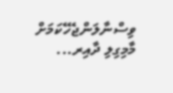ވިސްނާލަންޖެހޭކަމަށް މާމިގިލި ދާއިރ...